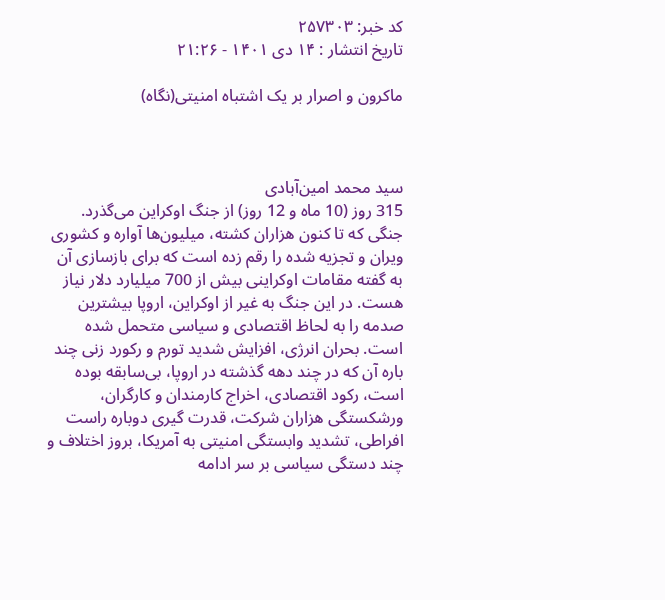کد خبر: ۲۵۷۳۰۳
تاریخ انتشار : ۱۴ دی ۱۴۰۱ - ۲۱:۲۶

ماکرون و اصرار بر یک اشتباه امنیتی(نگاه)



سید محمد امین‌آبادی
315 روز (10 ماه و 12 روز) از جنگ اوکراین می‌گذرد. جنگی که تا کنون هزاران کشته، میلیون‌ها آواره و کشوری ویران و تجزیه شده را رقم زده است که برای باز‌سازی آن به گفته مقامات اوکراینی بیش از 700 میلیارد دلار نیاز هست. در این جنگ به غیر از اوکراین، اروپا بیشترین صدمه را به لحاظ اقتصادی و سیاسی متحمل شده است. بحران انرژی‌، افزایش شدید تورم و رکورد زنی چند باره آن که در چند دهه گذشته در اروپا، بی‌سابقه بوده است، رکود اقتصادی، اخراج کارمندان و کارگران، ورشکستگی هزاران شرکت، قدرت گیری دوباره راست افراطی، تشدید وابستگی امنیتی به آمریکا، بروز اختلاف و چند دستگی سیاسی بر سر ادامه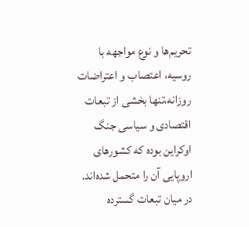تحریم‌ها و نوع مواجهه با روسیه، اعتصاب و اعتراضات روزانه‌،تنها بخشی از تبعات اقتصادی و سیاسی جنگ اوکراین بوده که کشورهای اروپایی آن را متحمل شده‌اند.
در میان تبعات گسترده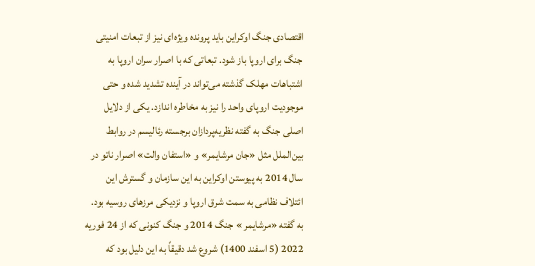اقتصادی جنگ اوکراین باید پرونده ویژه‌ای نیز از تبعات امنیتی جنگ برای اروپا باز شود. تبعاتی که با اصرار سران اروپا به اشتباهات مهلک گذشته می‌تواند در آینده تشدید شده و حتی موجودیت اروپای واحد را نیز به مخاطره ‌اندازد. یکی از دلایل اصلی جنگ به گفته نظریه‌پردازان برجسته رئالیسم در روابط بین‌الملل مثل «جان مرشایمر» و «استفان والت» اصرار ناتو در سال 2014 به پیوستن اوکراین به این سازمان و گسترش این ائتلاف نظامی به سمت شرق اروپا و نزدیکی مرزهای روسیه بود. به گفته «مرشایمر » جنگ 2014 و جنگ کنونی که از 24 فوریه 2022 (5 اسفند 1400) شروع شد دقیقاً به این دلیل بود که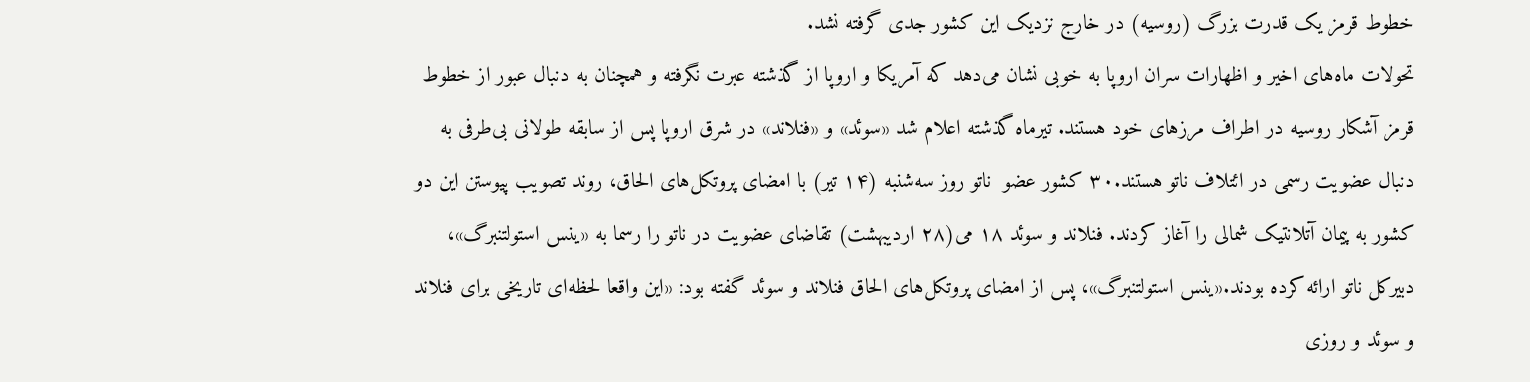خطوط قرمز یک قدرت بزرگ (روسیه) در خارج نزدیک این کشور جدی گرفته نشد.
تحولات ماه‌های اخیر و اظهارات سران اروپا به خوبی نشان می‌دهد که آمریکا و اروپا از گذشته عبرت نگرفته و همچنان به دنبال عبور از خطوط قرمز آشکار روسیه در اطراف مرزهای خود هستند. تیرماه گذشته اعلام شد «سوئد» و «فنلاند» در شرق اروپا پس از سابقه طولانی بی‌طرفی به دنبال عضویت رسمی در ائتلاف ناتو هستند.۳۰ کشور عضو  ناتو روز سه‌شنبه (۱۴ تیر) با امضای پروتکل‌های الحاق، روند تصویب پیوستن این دو کشور به پیمان آتلانتیک شمالی را آغاز کردند. فنلاند و سوئد ۱۸ می‌(۲۸ اردیبهشت) تقاضای عضویت در ناتو را رسما به «ینس استولتنبرگ»، دبیرکل ناتو ارائه کرده بودند.«ینس استولتنبرگ»، پس از امضای پروتکل‌های الحاق فنلاند و سوئد گفته بود: «این واقعا لحظه‌ای تاریخی برای فنلاند و سوئد و روزی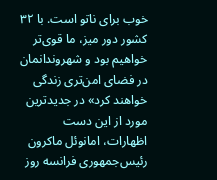خوب برای ناتو است. با ۳۲ کشور دور میز، ما قوی‌تر خواهیم بود و شهروندانمان در فضای امن‌تری زندگی خواهند کرد» در جدیدترین مورد از این دست اظهارات، امانوئل ماکرون رئیس‌جمهوری فرانسه روز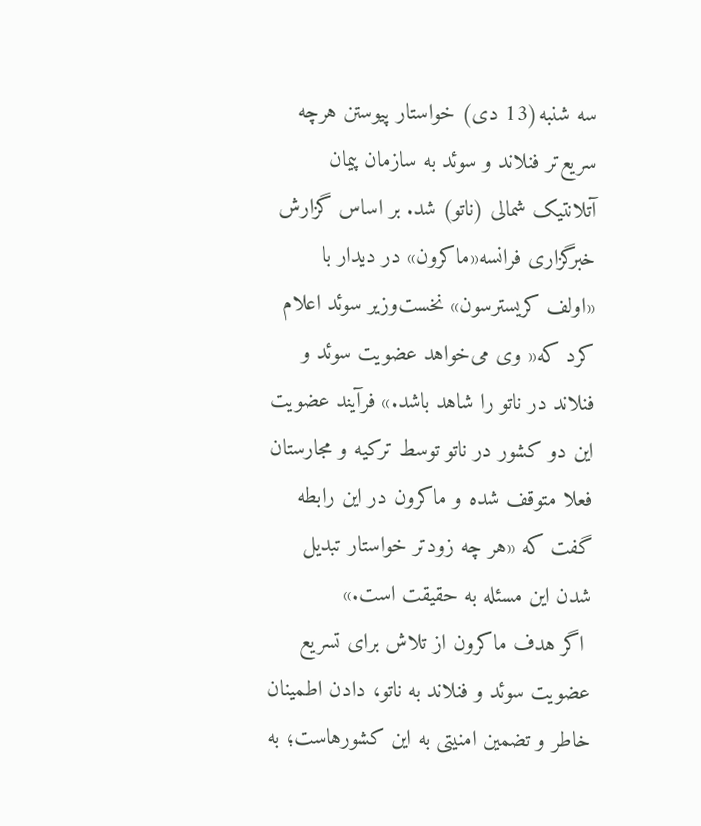سه شنبه(13 دی) خواستار پیوستن هرچه سریع‌تر فنلاند و سوئد به سازمان پیمان آتلانتیک شمالی (ناتو) شد. بر اساس گزارش خبرگزاری فرانسه«ماکرون» در دیدار با «اولف کریسترسون» نخست‌وزیر سوئد اعلام کرد که« وی می‌خواهد عضویت سوئد و فنلاند در ناتو را شاهد باشد.» فرآیند عضویت این دو کشور در ناتو توسط ترکیه و مجارستان فعلا متوقف شده و ماکرون در این‌ رابطه گفت که «هر چه زودتر خواستار تبدیل شدن این مسئله به حقیقت است.»
 اگر هدف ماکرون از تلاش برای تسریع عضویت سوئد و فنلاند به ناتو‌، دادن اطمینان خاطر و تضمین امنیتی به این کشورهاست؛ به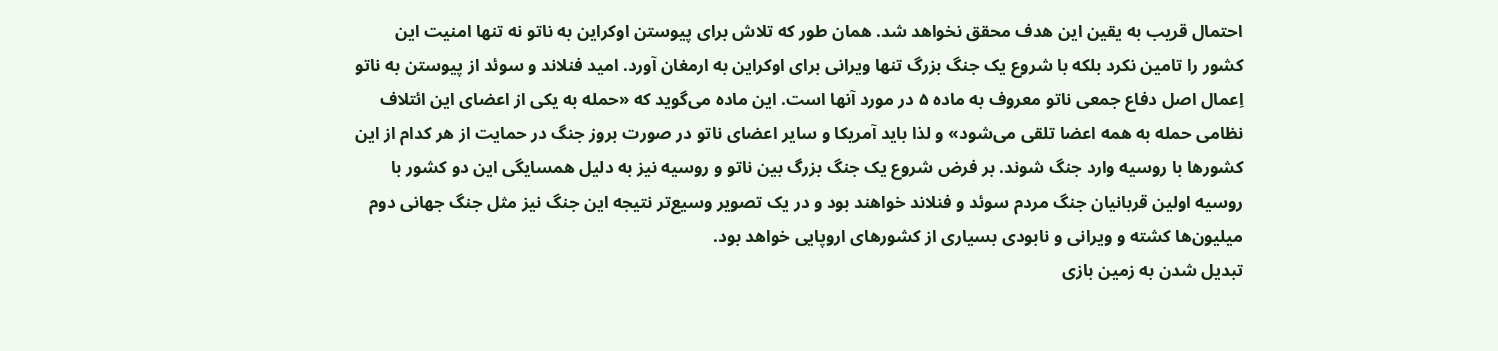احتمال قریب به یقین این هدف محقق نخواهد شد. همان طور که تلاش برای پیوستن اوکراین به ناتو نه تنها امنیت این کشور را تامین نکرد بلکه با شروع یک جنگ بزرگ تنها ویرانی برای اوکراین به ارمغان آورد. امید فنلاند و سوئد از پیوستن به ناتو اِعمال اصل دفاع جمعی ناتو معروف به ماده ۵ در مورد آنها است. این ماده می‌گوید که «حمله به یکی از اعضای این ائتلاف نظامی حمله به همه اعضا تلقی می‌شود» و لذا باید آمریکا و سایر اعضای ناتو در صورت بروز جنگ در حمایت از هر کدام از این کشور‌ها با روسیه وارد جنگ شوند. بر فرض شروع یک جنگ بزرگ بین ناتو و روسیه نیز به دلیل همسایگی این دو کشور با روسیه اولین قربانیان جنگ مردم سوئد و فنلاند خواهند بود و در یک تصویر وسیع‌تر نتیجه این جنگ نیز مثل جنگ جهانی دوم میلیون‌ها کشته و ویرانی و نابودی بسیاری از کشورهای اروپایی خواهد بود.
تبدیل شدن به زمین بازی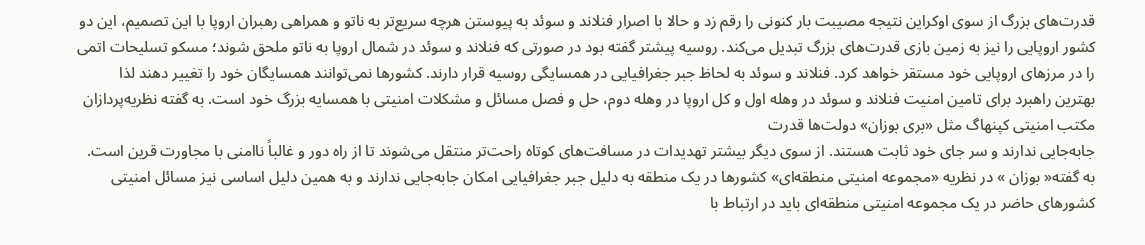قدرت‌های بزرگ از سوی اوکراین نتیجه مصیبت بار کنونی را رقم زد و حالا با اصرار فنلاند و سوئد به پیوستن هرچه سریع‌تر به ناتو و همراهی رهبران اروپا با این تصمیم‌، این دو کشور اروپایی را نیز به زمین بازی قدرت‌های بزرگ تبدیل می‌کند. روسیه پیشتر گفته بود در صورتی که فنلاند و سوئد در شمال اروپا به ناتو ملحق شوند؛ مسکو تسلیحات اتمی را در مرزهای اروپایی خود مستقر خواهد کرد. فنلاند و سوئد به لحاظ جبر جغرافیایی در همسایگی روسیه قرار دارند. کشور‌ها نمی‌توانند همسایگان خود را تغییر دهند لذا بهترین راهبرد برای تامین امنیت فنلاند و سوئد در وهله اول و کل اروپا در وهله دوم‌، حل و فصل مسائل و مشکلات امنیتی با همسایه بزرگ خود است. به گفته نظریه‌پردازان مکتب امنیتی کپنهاگ مثل «بری بوزان» دولت‌ها قدرت
جابه‌جایی ندارند و سر جای خود ثابت هستند. از سوی دیگر بیشتر تهدیدات در مسافت‌های کوتاه راحت‌تر منتقل می‌شوند تا از راه دور و غالباً ناامنی با مجاورت قرین است. به گفته« بوزان » در نظریه «مجموعه امنیتی منطقه‌ای» کشورها در یک منطقه به دلیل جبر جغرافیایی امکان جا‌به‌جایی ندارند و به همین دلیل اساسی نیز مسائل امنیتی کشورهای حاضر در یک مجموعه امنیتی منطقه‌ای باید در ارتباط با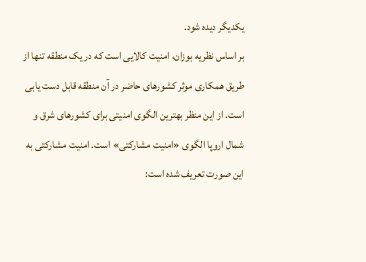یکدیگر دیده شود.
بر اساس نظریه بوزان، امنیت کالایی است که در یک منطقه تنها از طریق همکاری موثر کشورهای حاضر در آن منطقه قابل دست یابی است. از این منظر بهترین الگوی امنیتی برای کشورهای شرق و شمال اروپا الگوی «امنیت مشارکتی» است. امنیت مشارکتی به این صورت تعریف شده است: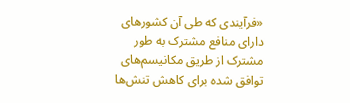«فرآیندی که طی آن کشورهای دارای منافع مشترک به طور مشترک از طریق مکانیسم‌های توافق شده برای کاهش تنش‌ها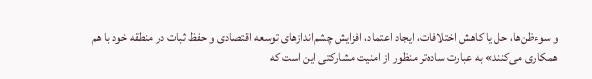و سوءظن‌ها‌، حل یا کاهش اختلافات‌، ایجاد اعتماد‌، افزایش چشم‌اندازهای توسعه اقتصادی و حفظ ثبات در منطقه خود با هم همکاری می‌کنند» به عبارت ساده‌تر منظور از امنیت مشارکتی این است که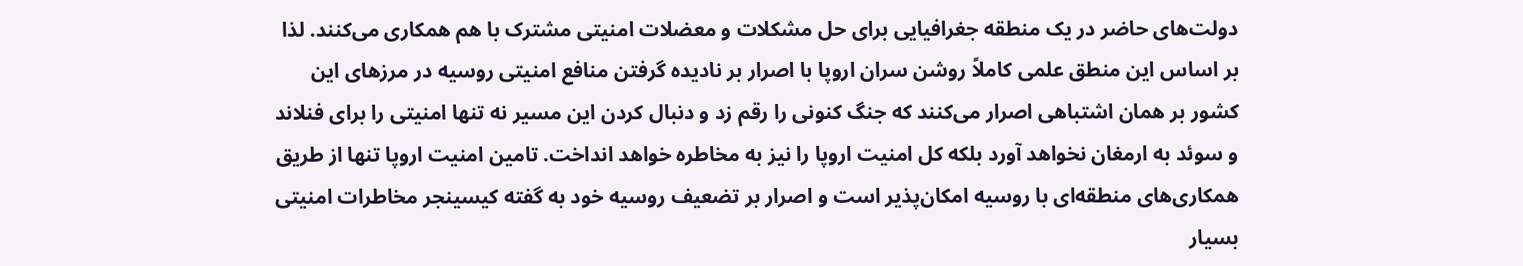دولت‌های حاضر در یک منطقه جغرافیایی برای حل مشکلات و معضلات امنیتی مشترک با هم همکاری می‌کنند. لذا بر اساس این منطق علمی کاملاً روشن سران اروپا با اصرار بر نادیده گرفتن منافع امنیتی روسیه در مرزهای این کشور بر همان اشتباهی اصرار می‌کنند که جنگ کنونی را رقم زد و دنبال کردن این مسیر نه تنها امنیتی را برای فنلاند و سوئد به ارمغان نخواهد آورد بلکه کل امنیت اروپا را نیز به مخاطره خواهد ‌انداخت. تامین امنیت اروپا تنها از طریق همکاری‌های منطقه‌ای با روسیه امکان‌پذیر است و اصرار بر تضعیف روسیه خود به گفته کیسینجر مخاطرات امنیتی بسیار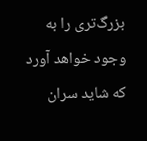بزرگ‌تری را به وجود خواهد آورد که شاید سران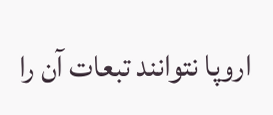اروپا نتوانند تبعات آن را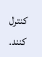کنترل کنند.